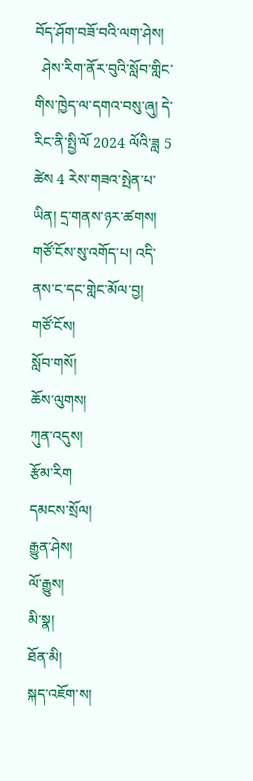བོད་ཤོག་བཟོ་བའི་ལག་ཤེས།
  ཤེས་རིག་ནོར་བུའི་སློབ་གླིང་གིས་ཁྱེད་ལ་དགའ་བསུ་ཞུ། དེ་རིང་ནི་སྤྱི་ལོ 2024 ལོའི་ཟླ 5 ཚེས 4 རེས་གཟའ་སྤེན་པ་ཡིན། དྲ་གནས་ཉར་ཚགས།  གཙོ་ངོས་སུ་འགོད་པ། འདི་ནས་ང་དང་གླེང་མོལ་བྱ།
གཙོ་ངོས།
སློབ་གསོ།
ཆོས་ལུགས།
ཀུན་འདུས།
རྩོམ་རིག
དམངས་སྲོལ།
རྒྱུན་ཤེས།
ལོ་རྒྱུས།
མི་སྣ།
ཐོན་མི།
སྐད་འཇོག་ས།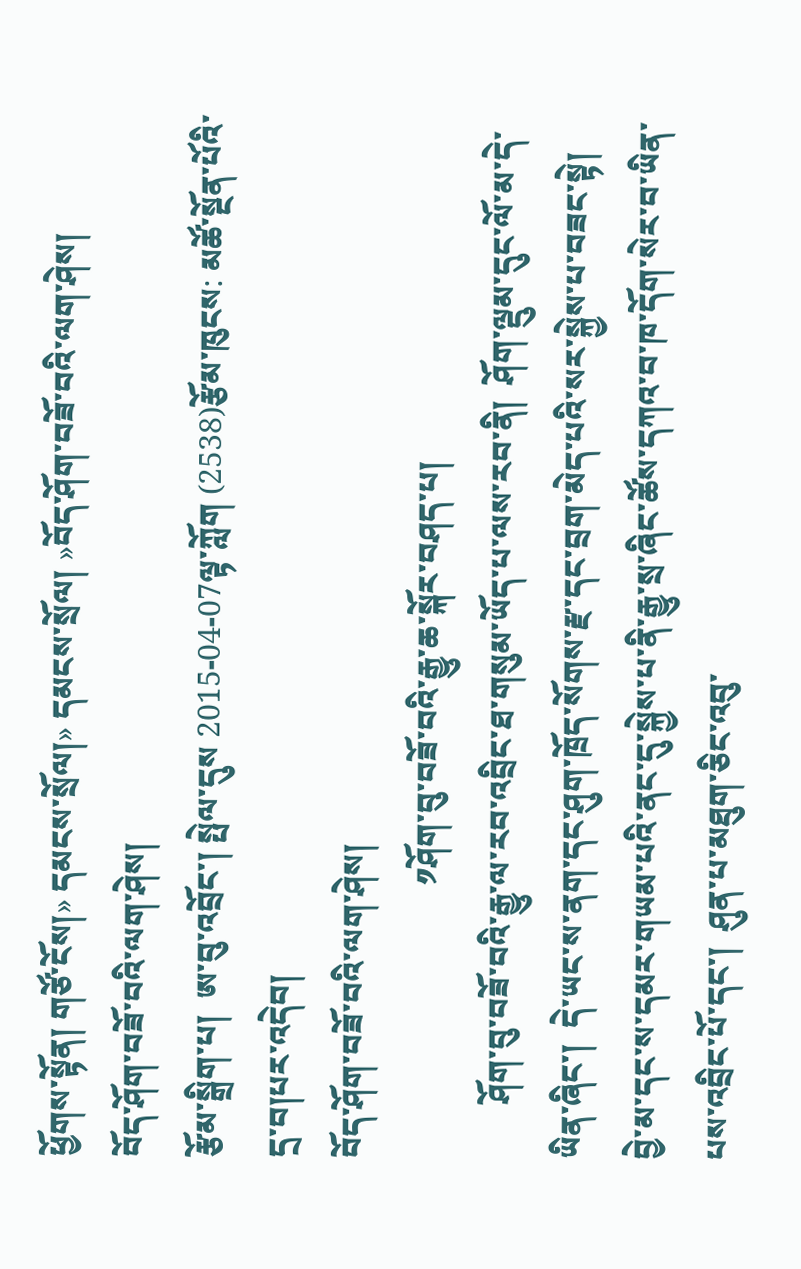ཕྱོགས་སྟོན། གཙོ་ངོས།» དམངས་སྲོལ།» དམངས་སྲོལ། »བོད་ཤོག་བཟོ་བའི་ལག་ཤེས།
བོད་ཤོག་བཟོ་བའི་ལག་ཤེས།
རྩོམ་སྒྲིག་པ།  ཨ་བུ་འབྲོང་། སྤེལ་དུས 2015-04-07ལྟ་ཀློག (2538)རྩོམ་ཁུངས: མཚོ་སྔོན་པོའི་དྲ་བ།པར་འདེབ།
བོད་ཤོག་བཟོ་བའི་ལག་ཤེས།
                                   ༡ཤོག་བུ་བཟོ་བའི་རྒྱུ་ཆ་སྐོར་བཤད་པ།
       ཤོག་བུ་བཟོ་བའི་རྒྱུ་ལ་རབ་འབྲིང་ཐ་གསུམ་ཡོད་པ་ལས་རབ་ནི།  ཤོག་ལྡུམ་དུང་ལོ་མ་དེ་ཡིན་ཞིང་།  དེ་ཡང་ས་ནག་དང་ཤུག་ཁྲོད་སོགས་རྫ་དང་བྲག་མེད་པའི་སར་སྐྱེས་པ་བཟང་སྟེ།  བྱེ་མ་དང་ས་དམར་གཡམ་པའི་ནང་དུ་སྐྱེས་པ་ནི་རྒྱུ་སྲ་ཞིང་ཚོས་དཀའ་བ་ཁ་དོག་སེར་བ་ཡིན་པས་འབྲིང་པོ་དང་།  ཤུན་པ་མཐུག་ཅིང་འབུ་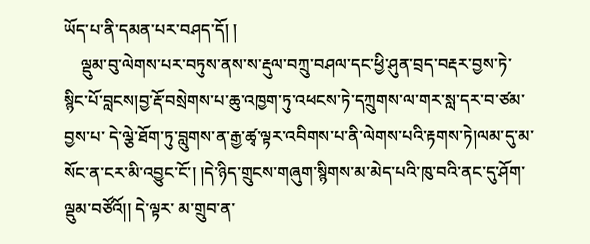ཡོད་པ་ནི་དམན་པར་བཤད་དོ། །
    ལྡུམ་བུ་ལེགས་པར་བཏུས་ནས་ས་རྡུལ་བཀྲུ་བཤལ་དང་ཕྱི་ཤུན་བྲད་བརྡར་བྱས་ཏེ་སྙིང་པོ་བླངས།བྱ་རྡོ་བསྲེགས་པ་ཆུ་འཁྱག་ཏུ་འཕངས་ཏེ་དཀྲུགས་ལ་གར་སླ་དར་བ་ཙམ་བྱས་པ་ དེ་ལྕེ་ཐོག་ཏུ་བླུགས་ན་རྒྱ་ཚྭ་ལྟར་འབིགས་པ་ནི་ལེགས་པའི་རྟགས་ཏེ།ལམ་དུ་མ་ སོང་ན་ངར་མི་འབྱུང་ངོ་། །དེ་ཉིད་གྲུངས་གཞུག་སྙིགས་མ་མེད་པའི་ཁུ་བའི་ནང་དུ་ཤོག་ལྡུམ་བཙོའོ།། དེ་ལྟར་ མ་གྲུབ་ན་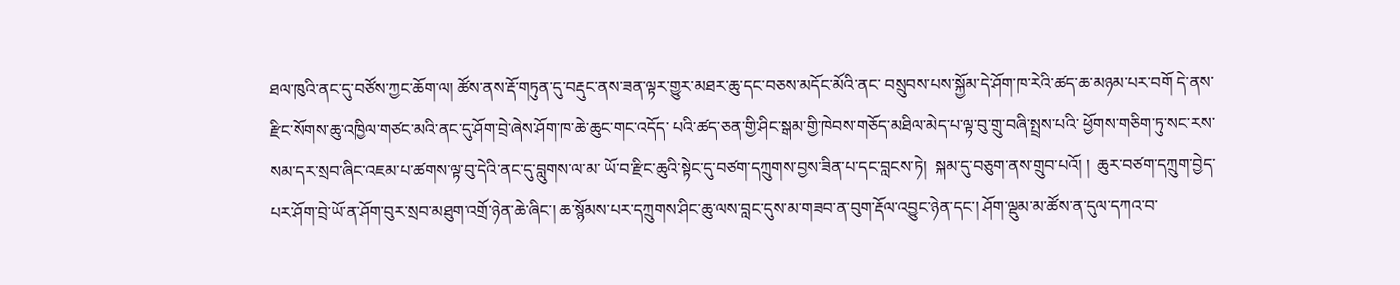ཐལ་ཁུའི་ནང་དུ་བཙོས་ཀྱང་ཆོག་ལ། ཚོས་ནས་རྡོ་གཏུན་དུ་བརྡུང་ནས་ཟན་ལྟར་གྱུར་མཐར་ཆུ་དང་བཅས་མདོང་མོའི་ནང་ བསྲུབས་པས་སྐྱོམ་དེ་ཤོག་ཁ་རེའི་ཚད་ཆ་མཉམ་པར་བགོ དེ་ནས་རྫིང་སོགས་ཆུ་འཁྱིལ་གཙང་མའི་ནང་དུ་ཤོག་བྲེ་ཞེས་ཤོག་ཁ་ཆེ་ཆུང་གང་འདོད་ པའི་ཚད་ཅན་གྱི་ཤིང་སྒམ་གྱི་ཁེབས་གཅོད་མཐིལ་མེད་པ་ལྟ་བུ་གྲུ་བཞི་སྤྲས་པའི་ ཕྱོགས་གཅིག་ཏུ་སང་རས་སམ་དར་སྲབ་ཞིང་འཇམ་པ་ཚགས་ལྟ་བུ་དེའི་ནང་དུ་བླུགས་ལ་མ་ ཡོ་བ་རྫིང་ཆུའི་སྟེང་དུ་བཙག་དཀྲུགས་བྱས་ཟིན་པ་དང་བླངས་ཏེ།  སྐམ་དུ་བཅུག་ནས་གྲུབ་པའོ། །  ཆུར་བཙག་དཀྲུག་བྱེད་པར་ཤོག་བྲེ་ཡོ་ན་ཤོག་བུར་སྲབ་མཐུག་འགྲོ་ཉེན་ཆེ་ཞིང་། ཆ་སྙོམས་པར་དཀྲུགས་ཤིང་ཆུ་ལས་བླང་དུས་མ་གཟབ་ན་བུག་རྡོལ་འབྱུང་ཉེན་དང་། ཤོག་ལྡུམ་མ་ཚོས་ན་དུལ་དཀའ་བ་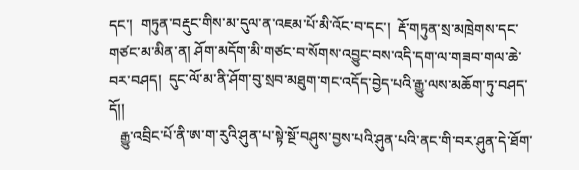དང་།  གཏུན་བརྡུང་གིས་མ་དུལ་ན་འཇམ་པོ་མི་འོང་བ་དང་།  རྡོ་གཏུན་སྲ་མཁྲེགས་དང་གཙང་མ་མིན་ན། ཤོག་མདོག་མི་གཙང་བ་སོགས་འབྱུང་བས་འདི་དག་ལ་གཟབ་གལ་ཆེ་བར་བཤད།  དུང་ལོ་མ་ནི་ཤོག་བུ་སྲབ་མཐུག་གང་འདོད་བྱེད་པའི་རྒྱུ་ལས་མཆོག་ཏུ་བཤད་དོ།།
   རྒྱུ་འབྲིང་པོ་ནི་ཨ་ག་རུའི་ཤུན་པ་སྟེ་སྔོ་བཤུས་བྱས་པའི་ཤུན་པའི་ནང་གི་བར་ཤུན་དེ་ཐོག་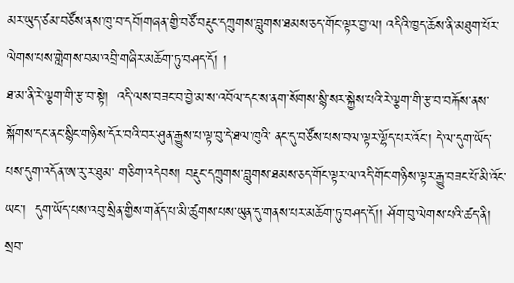མར་ཡུད་ཙམ་བཙོས་ནས་ཁུ་བ་དབོ།གཞན་གྱི་བཙོ་བརྡུང་དཀྲུགས་བླུགས་ཐམས་ཅད་གོང་ལྟར་བྱ་ལ། འདིའི་ཁྱད་ཆོས་ནི་མཐུག་པོར་ལེགས་པས་གླེགས་བམ་འབྲི་གཞིར་མཆོག་ཏུ་བཤད་དོ། །
ཐ་མ་ནི་རེ་ལྕག་གི་རྩ་བ་སྟེ།  འདི་ལས་བཟང་བ་བྱེ་མ་ས་འབོལ་དང་ས་ནག་སོགས་སྙི་སར་སྐྱེས་པའི་རེ་ལྕག་གི་རྩ་བ་བརྐོས་ནས་སྐོགས་དང་ནང་སྙིང་གཉིས་དོར་བའི་བར་ཤུན་རྒྱུས་པ་ལྟ་བུ་དེ་ཐལ་ཁུའི་ ནང་དུ་བཙོས་པས་བལ་ལྟར་ལྷོད་པར་འོང་། དེ་ལ་དུག་ཡོད་པས་དུག་འདོན་ཨ་རུ་ར་ཐུམ་ གཅིག་འདེབས། བརྡུང་དཀྲུགས་བླུགས་ཐམས་ཅད་གོང་ལྟར་ལ་འདི་གོང་གཉིས་ལྟར་རྒྱུ་བཟང་པོ་མི་འོང་ཡང་།  དུག་ཡོད་པས་འབུ་སྲིན་གྱིས་གནོད་པ་མི་ཚུགས་པས་ཡུན་དུ་གནས་པར་མཆོག་ཏུ་བཤད་དོ།། ཤོག་བུ་ལེགས་པའི་ཚད་ནི།  སྲབ་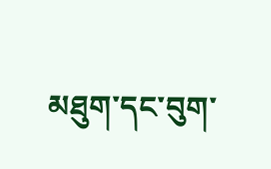མཐུག་དང་བུག་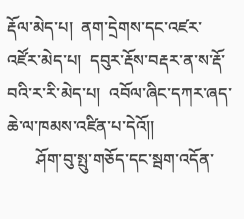རྡོལ་མེད་པ།  ནག་དྲེགས་དང་འཛར་འཛོར་མེད་པ།  དབུར་རྡོས་བརྡར་ན་ས་རྡོ་བའི་ར་རི་མེད་པ།  འབོལ་ཞིང་དཀར་ཞད་ཆེ་ལ་ཁམས་འཛིན་པ་དེའོ།།
       ཤོག་བུ་སྤུ་གཅོད་དང་སྦག་འདོན་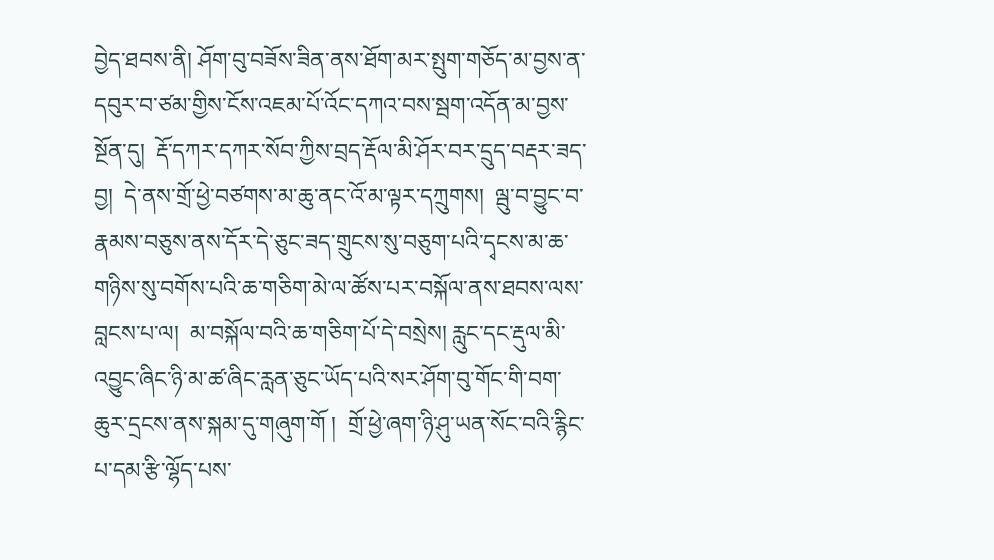བྱེད་ཐབས་ནི། ཤོག་བུ་བཟོས་ཟིན་ནས་ཐོག་མར་སྤུག་གཅོད་མ་བྱས་ན་དབུར་བ་ཙམ་གྱིས་ངོས་འཇམ་པོ་འོང་དཀའ་བས་སྦག་འདོན་མ་བྱས་སྔོན་དུ།  རྡོ་དཀར་དཀར་སོབ་ཀྱིས་བྲད་རྡོལ་མི་ཤོར་བར་དྲུད་བརྡར་ཟད་བྱ།  དེ་ནས་གྲོ་ཕྱེ་བཙགས་མ་ཆུ་ནང་འོ་མ་ལྟར་དཀྲུགས།  ལྦུ་བ་བྱུང་བ་རྣམས་བཅུས་ནས་དོར་དེ་ཅུང་ཟད་གྲུངས་སུ་བཅུག་པའི་དྭངས་མ་ཆ་གཉིས་སུ་བགོས་པའི་ཆ་གཅིག་མེ་ལ་ཚོས་པར་བསྐོལ་ནས་ཐབས་ལས་བླངས་པ་ལ།  མ་བསྐོལ་བའི་ཆ་གཅིག་པོ་དེ་བསྲེས། རླུང་དང་རྡུལ་མི་འབྱུང་ཞིང་ཉི་མ་ཚ་ཞིང་རླན་ཅུང་ཡོད་པའི་སར་ཤོག་བུ་གོང་གི་བག་ཆུར་དྲངས་ནས་སྐམ་དུ་གཞུག་གོ །  གྲོ་ཕྱེ་ཞག་ཉི་ཤུ་ཡན་སོང་བའི་རྙིང་པ་དམ་རྩི་ལྷོད་པས་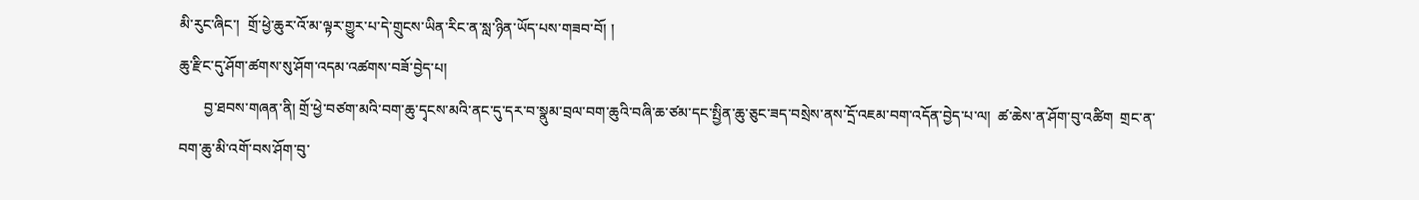མི་རུང་ཞིང་།  གྲོ་ཕྱེ་ཆུར་འོ་མ་ལྟར་གྱུར་པ་དེ་གྲུངས་ཡིན་རིང་ན་སླ་ཉིན་ཡོད་པས་གཟབ་བོ། །
ཆུ་རྫིང་དུ་ཤོག་ཚགས་སུ་ཤོག་འདམ་འཚགས་བཟོ་བྱེད་པ།
       བྱ་ཐབས་གཞན་ནི། གྲོ་ཕྱེ་བཙག་མའི་བག་ཆུ་དྭངས་མའི་ནང་དུ་དར་བ་སྣུམ་བྲལ་བག་ཆུའི་བཞི་ཆ་ཙམ་དང་སྤྱིན་ཆུ་ཅུང་ཟད་བསྲེས་ནས་དྲོ་འཇམ་བག་འདོན་བྱེད་པ་ལ།  ཚ་ཆེས་ན་ཤོག་བུ་འཚིག  གྲང་ན་བག་ཆུ་མི་འགོ་བས་ཤོག་བུ་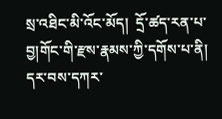སྲ་འཐིང་མི་འོང་མོད།  དྲོ་ཚད་རན་པ་བྱ།གོང་གི་རྫས་རྣམས་ཀྱི་དགོས་པ་ནི།  དར་བས་དཀར་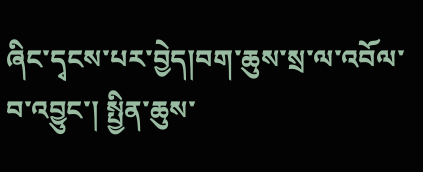ཞིང་དྭངས་པར་བྱེད།བག་ཆུས་སྲ་ལ་འབོལ་བ་འབྱུང་། སྤྱིན་ཆུས་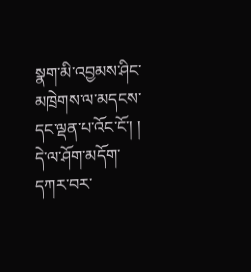སྣག་མི་འབྱམས་ཤིང་མཁྲེགས་ལ་མདངས་དང་ལྡན་པ་འོང་ངོ་། །  དེ་ལ་ཤོག་མདོག་དཀར་བར་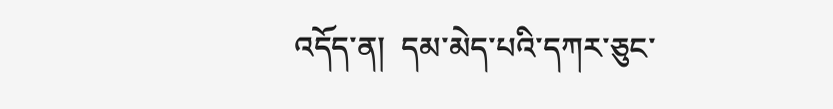འདོད་ན།  དམ་མེད་པའི་དཀར་ཅུང་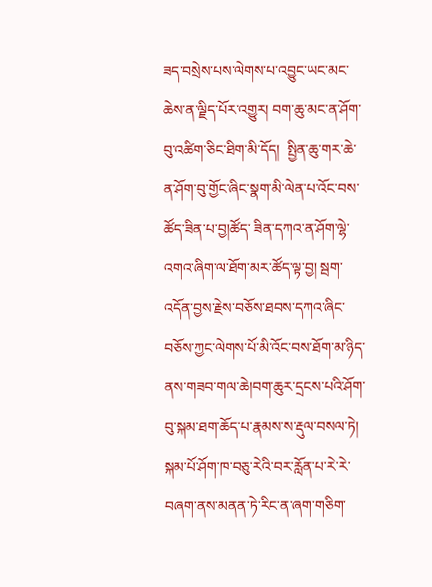ཟད་བསྲེས་པས་ལེགས་པ་འབྱུང་ཡང་མང་ཆེས་ན་ལྗིད་པོར་འགྱུར། བག་ཆུ་མང་ན་ཤོག་བུ་འཚིག་ཅིང་ཐིག་མི་དོད།  སྤྱིན་ཆུ་གར་ཆེ་ན་ཤོག་བུ་གྱོང་ཞིང་སྣག་མི་ལེན་པ་འོང་བས་ཚོད་ཟིན་པ་བྱ།ཚོད་ ཟིན་དཀའ་ན་ཤོག་ལྷེ་འགའ་ཞིག་ལ་ཐོག་མར་ཚོད་ལྟ་བྱ། སྦག་འདོན་བྱས་རྗེས་བཅོས་ཐབས་དཀའ་ཞིང་བཅོས་ཀྱང་ལེགས་པོ་མི་འོང་བས་ཐོག་མ་ཉིད་ ནས་གཟབ་གལ་ཆེ།བག་ཆུར་དྲངས་པའི་ཤོག་བུ་སྐམ་ཐག་ཆོད་པ་རྣམས་ས་རྡུལ་བསལ་ཏེ།  སྐམ་པོ་ཤོག་ཁ་བཅུ་རེའི་བར་རློན་པ་རེ་རེ་བཞག་ནས་མནན་ཏེ་རིང་ན་ཞག་གཅིག་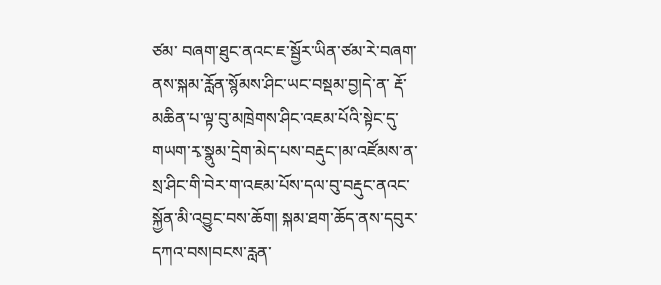ཙམ་ བཞག་ཐུང་ནའང་ཇ་སྦྱོར་ཡིན་ཙམ་རེ་བཞག་ནས་སྐམ་རློན་སྙོམས་ཤིང་ཡང་བསྡམ་བྱ།དེ་ན་ རྡོ་མཆིན་པ་ལྟ་བུ་མཁྲེགས་ཤིང་འཇམ་པོའི་སྟེང་དུ་གཡག་རྭ་སྣུམ་དྲེག་མེད་པས་བརྡུང་།མ་འཛོམས་ན་སྲ་ཤིང་གི་བེར་ག་འཇམ་པོས་དལ་བུ་བརྡུང་ནའང་སྐྱོན་མི་འབྱུང་བས་ཆོག། སྐམ་ཐག་ཆོད་ནས་དབུར་དཀའ་བས།བངས་རླན་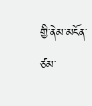གྱི་ནེམ་མངོན་ཙམ་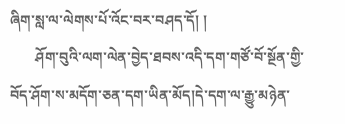ཞིག་སླ་ལ་ལེགས་པོ་འོང་བར་བཤད་དོ། །
       ཤོག་བུའི་ལག་ལེན་བྱེད་ཐབས་འདི་དག་གཙོ་བོ་སྔོན་གྱི་བོད་ཤོག་ས་མདོག་ཅན་དག་ཡིན་མོད།དེ་དག་ལ་རྒྱུ་མཉེན་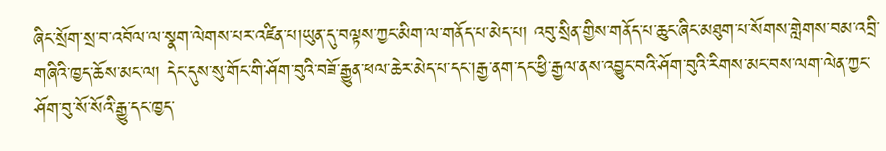ཞིང་སྲོག་སྲ་བ་འབོལ་ལ་སྣག་ལེགས་པར་འཛིན་པ།ཡུན་དུ་བལྟས་ཀྱང་མིག་ལ་གནོད་པ་མེད་པ། འབུ་སྲིན་གྱིས་གནོད་པ་ཆུང་ཞིང་མཐུག་པ་སོགས་གླེགས་བམ་འབྲི་གཞིའི་ཁྱད་ཆོས་མང་ལ། དེང་དུས་སུ་གོང་གི་ཤོག་བུའི་བཟོ་རྒྱུན་ཕལ་ཆེར་མེད་པ་དང་།རྒྱ་ནག་དང་ཕྱི་རྒྱལ་ནས་འབྱུང་བའི་ཤོག་བུའི་རིགས་མང་བས་ལག་ལེན་ཀྱང་ཤོག་བུ་སོ་སོའི་རྒྱུ་དང་ཁྱད་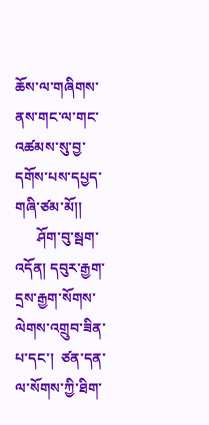ཆོས་ལ་གཞིགས་ནས་གང་ལ་གང་འཚམས་སུ་བྱ་དགོས་པས་དཔྱད་གཞི་ཙམ་མོ།།
      ཤོག་བུ་སྦག་འདོན། དབུར་རྒྱག་དྲས་རྒྱག་སོགས་ལེགས་འགྲུབ་ཟིན་པ་དང་།  ཙན་དན་ལ་སོགས་ཀྱི་ཐིག་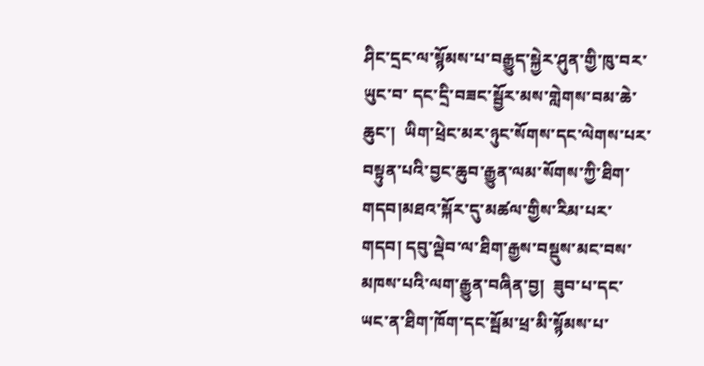ཤིང་དྲང་ལ་སྙོམས་པ་བརྒྱུད་སྐྱེར་ཤུན་གྱི་ཁུ་བར་ཡུང་བ་ དང་དྲི་བཟང་སྦྱོར་མས་གླེགས་བམ་ཆེ་ཆུང་།  ཡིག་ཕྲེང་མར་ཉུང་སོགས་དང་ལེགས་པར་བསྟུན་པའི་བྱང་ཆུབ་རྒྱུན་ལམ་སོགས་ཀྱི་ཐིག་ གདབ།མཐའ་སྐོར་དུ་མཚལ་གྱིས་རིམ་པར་གདབ། དབུ་ལྡེབ་ལ་ཐིག་རྒྱས་བསྡུས་མང་བས་མཁས་པའི་ལག་རྒྱུན་བཞིན་བྱ།  ཟུབ་པ་དང་ཡང་ན་ཐིག་ཁོག་དང་སྦོམ་ཕྲ་མི་སྙོམས་པ་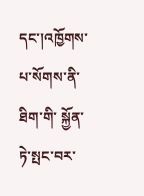དང་།འཁྱོགས་པ་སོགས་ནི་ཐིག་གི་ སྐྱོན་ཏེ་སྤང་བར་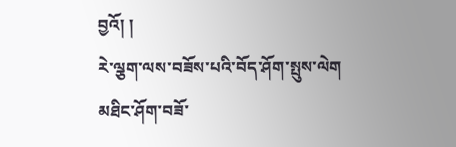བྱའོ། །
རེ་ལྕག་ལས་བཟོས་པའི་བོད་ཤོག་སྤུས་ལེག
མཐིང་ཤོག་བཟོ་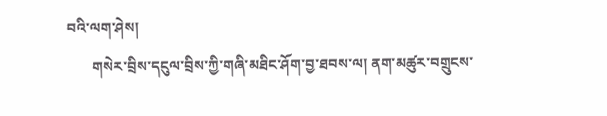བའི་ལག་ཤེས།
       གསེར་བྲིས་དངུལ་བྲིས་ཀྱི་གཞི་མཐིང་ཤོག་བྱ་ཐབས་ལ། ནག་མཚུར་བགྲུངས་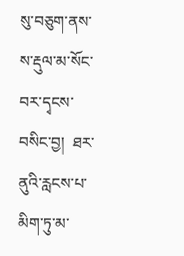སུ་བཅུག་ནས་ས་རྡུལ་མ་སོང་བར་དྭངས་བསིང་བྱ།  ཐར་ནུའི་རླངས་པ་མིག་ཏུ་མ་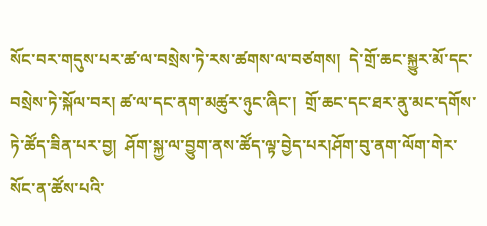སོང་བར་གདུས་པར་ཚ་ལ་བསྲེས་ཏེ་རས་ཚགས་ལ་བཙགས།  དེ་གྲོ་ཆང་སྐྱུར་མོ་དང་བསྲེས་ཏེ་སྐོལ་བར། ཚ་ལ་དང་ནག་མཚུར་ཉུང་ཞིང་།  གྲོ་ཆང་དང་ཐར་ནུ་མང་དགོས་ཏེ་ཚོད་ཟིན་པར་བྱ།  ཤོག་སྐྱ་ལ་བྱུག་ནས་ཚོད་ལྟ་བྱེད་པར།ཤོག་བུ་ནག་ལོག་གེར་སོང་ན་ཚོས་པའི་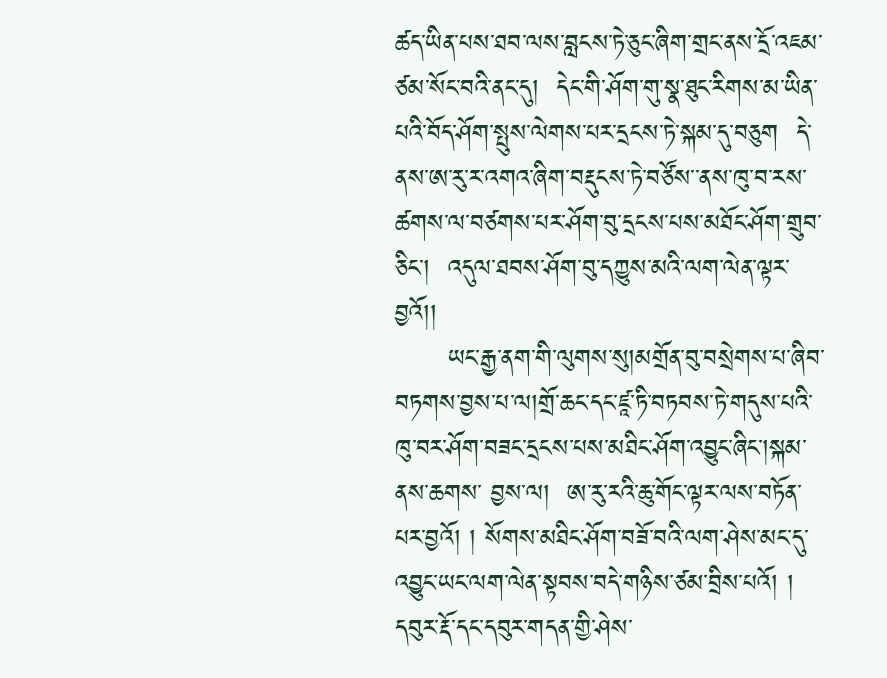ཚད་ཡིན་པས་ཐབ་ལས་བླངས་ཏེ་ཅུང་ཞིག་གྲང་ནས་དྲོ་འཇམ་ཙམ་སོང་བའི་ནང་དུ།  དེང་གི་ཤོག་གུ་སྣ་ཐུང་རིགས་མ་ཡིན་པའི་བོད་ཤོག་སྤུས་ལེགས་པར་དྲངས་ཏེ་སྐམ་དུ་བཅུག  དེ་ནས་ཨ་རུ་ར་འགའ་ཞིག་བརྡུངས་ཏེ་བཙོས་་ནས་ཁུ་བ་རས་ཚགས་ལ་བཙགས་པར་ཤོག་བུ་དྲངས་པས་མཐོང་ཤོག་གྲུབ་ཅིང་།  འདུལ་ཐབས་ཤོག་བུ་དཀྱུས་མའི་ལག་ལེན་ལྟར་བྱའོ།།
      ཡང་རྒྱ་ནག་གི་ལུགས་སུ།མགྲོན་བུ་བསྲེགས་པ་ཞིབ་བཏགས་བྱས་པ་ལ།གྲོ་ཆང་དང་ཛཱ་ཏི་བཏབས་ཏེ་གདུས་པའི་ཁུ་བར་ཤོག་བཟང་དྲངས་པས་མཐིང་ཤོག་འབྱུང་ཞིང་།སྐམ་ནས་ཆགས་ བྱས་ལ།  ཨ་རུ་རའི་ཆུ་གོང་ལྟར་ལས་བཏོན་པར་བྱའོ། ། སོགས་མཐིང་ཤོག་བཟོ་བའི་ལག་ཤེས་མང་དུ་འབྱུང་ཡང་ལག་ལེན་སྟབས་བདེ་གཉིས་ཙམ་བྲིས་པའོ། །
དབུར་རྡོ་དང་དབུར་གདན་གྱི་ཤེས་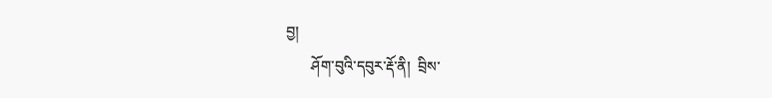བྱ།
       ཤོག་བུའི་དབུར་རྡོ་ནི།  བྲིས་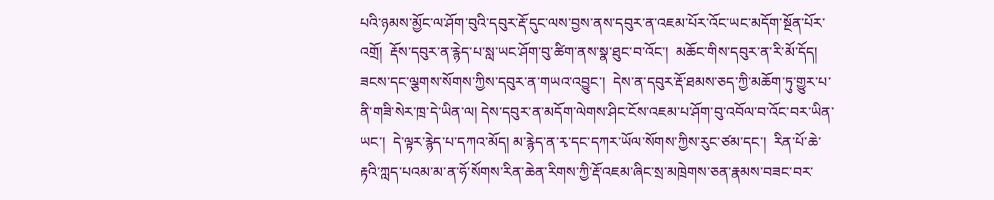པའི་ཉམས་མྱོང་ལ་ཤོག་བུའི་དབུར་རྡོ་དུང་ལས་བྱས་ནས་དབུར་ན་འཇམ་པོར་འོང་ཡང་མདོག་སྔོན་པོར་འགྲོ།  རྡོས་དབུར་ན་རྙེད་པ་སླ་ཡང་ཤོག་བུ་ཚིག་ནས་སྣ་ཐུང་བ་འོང་།  མཆོང་གིས་དབུར་ན་རི་མོ་དོད།  ཟངས་དང་ལྕགས་སོགས་ཀྱིས་དབུར་ན་གཡའ་འབྱུང་།  དེས་ན་དབུར་རྡོ་ཐམས་ཅད་ཀྱི་མཆོག་ཏུ་གྱུར་པ་ནི་གཟི་སེར་ཁྲ་དེ་ཡིན་ལ། དེས་དབུར་ན་མདོག་ལེགས་ཤིང་ངོས་འཇམ་པ་ཤོག་བུ་འབོལ་བ་འོང་བར་ཡིན་ཡང་།  དེ་ལྟར་རྙེད་པ་དཀའ་མོད། མ་རྙེད་ན་རྭ་དང་དཀར་ཡོལ་སོགས་ཀྱིས་རུང་ཙམ་དང་།  རིན་པོ་ཆེ་རྟའི་ཀླད་པའམ་མ་ན་ཧོ་སོགས་རིན་ཆེན་རིགས་ཀྱི་རྡོ་འཇམ་ཞིང་སྲ་མཁྲེགས་ཅན་རྣམས་བཟང་བར་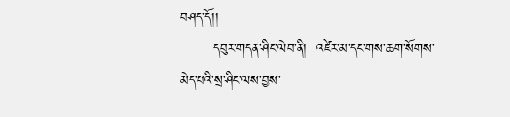བཤད་དོ།།
       དབུར་གདན་ཤིང་ལེབ་ནི།  འཛེར་མ་དང་གས་ཆག་སོགས་མེད་པའི་སྲ་ཤིང་ལས་བྱས་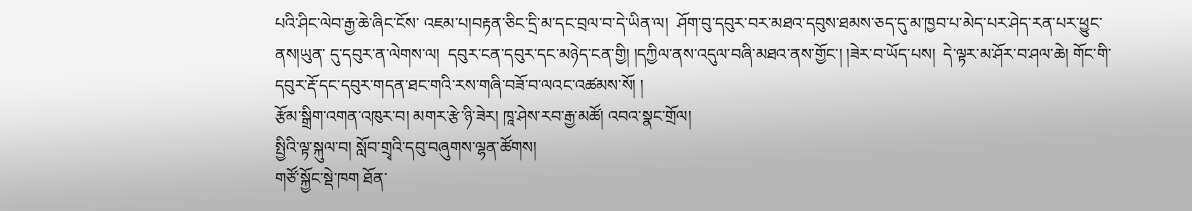པའི་ཤིང་ལེབ་རྒྱ་ཆེ་ཞིང་ངོས་ འཇམ་པ།བརྟན་ཅིང་དྲི་མ་དང་བྲལ་བ་དེ་ཡིན་ལ།  ཤོག་བུ་དབུར་བར་མཐའ་དབུས་ཐམས་ཅད་དུ་མ་ཁྱབ་པ་མེད་པར་ཤེད་རན་པར་ཕྱུང་ནས།ཡུན་ དུ་དབུར་ན་ལེགས་ལ།  དབུར་ངན་དབུར་དང་མཉེད་ངན་གྱི། །དཀྱིལ་ནས་འདུལ་བཞི་མཐའ་ནས་གྱོང་། །ཟེར་བ་ཡོད་པས།  དེ་ལྟར་མ་ཤོར་བ་ཤལ་ཆེ། གོང་གི་དབུར་རྡོ་དང་དབུར་གདན་ཐང་གའི་རས་གཞི་བཟོ་བ་ལའང་འཚམས་སོ། །
རྩོམ་སྒྲིག་འགན་འཁུར་བ། མགར་རྩེ་ཉི་ཟེར། ཁཱ་ཤེས་རབ་རྒྱ་མཚོ། འབའ་སྣང་གྲོལ།
སྤྱིའི་ལྟ་སྐུལ་བ། སློབ་གྲྭའི་དབུ་བཞུགས་ལྷན་ཚོགས།
གཙོ་སྐྱོང་སྡེ་ཁག ཐོན་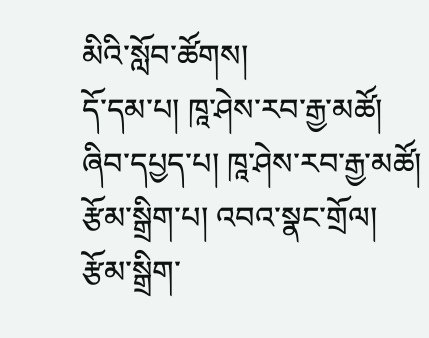མིའི་སློབ་ཚོགས།
དོ་དམ་པ། ཁཱ་ཤེས་རབ་རྒྱ་མཚོ།
ཞིབ་དཔྱད་པ། ཁཱ་ཤེས་རབ་རྒྱ་མཚོ།
རྩོམ་སྒྲིག་པ། འབའ་སྣང་གྲོལ།
རྩོམ་སྒྲིག་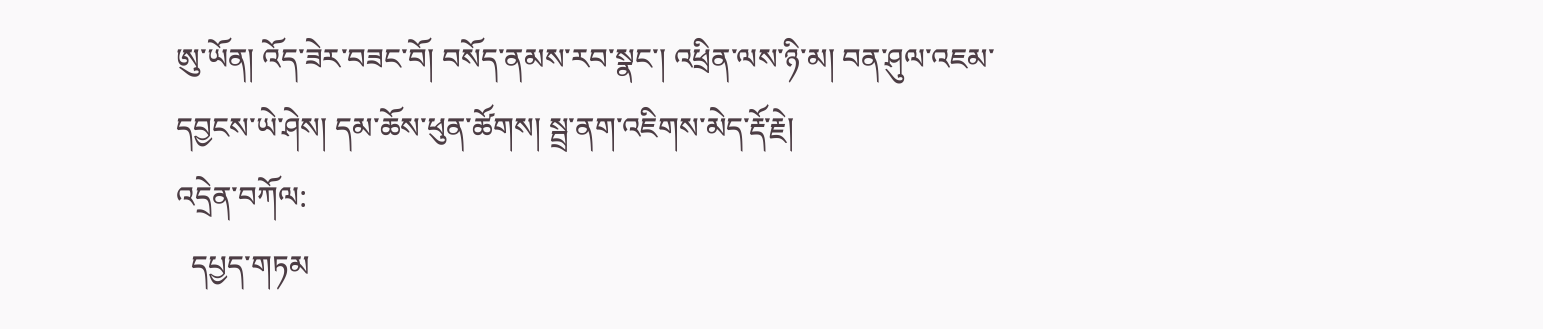ཨུ་ཡོན། འོད་ཟེར་བཟང་བོ། བསོད་ནམས་རབ་སྣང་། འཕྲིན་ལས་ཉི་མ། བན་ཤུལ་འཇམ་དབྱངས་ཡེ་ཤེས། དམ་ཆོས་ཕུན་ཚོགས། སྦྲ་ནག་འཇིགས་མེད་རྡོ་རྗེ།
འདྲེན་བཀོལ:
  དཔྱད་གཏམ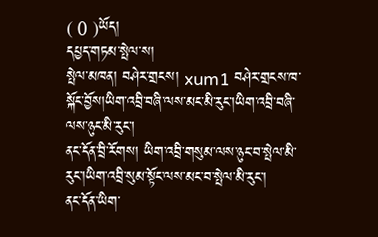( 0 )ཡོད།
དཔྱད་གཏམ་སྤེལ་ས།
སྤེལ་མཁན། བཤེར་གྲངས། xum1 བཤེར་གྲངས་ཁ་སྐོང་བྱོས།ཡིག་འབྲི་བཞི་ལས་མང་མི་རུང་།ཡིག་འབྲི་བཞི་ལས་ཉུང་མི་རུང་།
ནང་དོན་བྲི་རོགས། ཡིག་འབྲི་གསུམ་ལས་ཉུང་བ་སྤེལ་མི་རུང་།ཡིག་འབྲི་སུམ་སྟོང་ལས་མང་བ་སྤེལ་མི་རུང་།
ནང་དོན་ཡིག་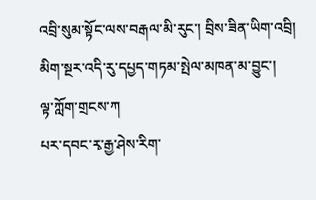འབྲི་སུམ་སྟོང་ལས་བརྒལ་མི་རུང་། བྲིས་ཟིན་ཡིག་འབྲི།
མིག་སྔར་འདི་རུ་དཔྱད་གཏམ་སྤེལ་མཁན་མ་བྱུང་།
ལྟ་ཀློག་གྲངས་ཀ
པར་དབང་རྭ་རྒྱ་ཤེས་རིག་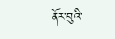ནོར་བུའི་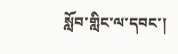སློབ་གླིང་ལ་དབང་།